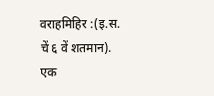वराहमिहिर :(इ.स.
चें ६ वें शतमान).
एक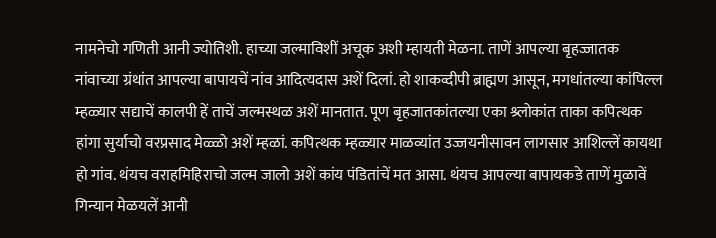नामनेचो गणिती आनी ज्योतिशी. हाच्या जल्माविशीं अचूक अशी म्हायती मेळना. ताणें आपल्या बृहज्जातक नांवाच्या ग्रंथांत आपल्या बापायचें नांव आदित्यदास अशें दिलां. हो शाकव्दीपी ब्राह्मण आसून, मगधांतल्या कांपिल्ल म्हळ्यार सद्याचें कालपी हें ताचें जल्मस्थळ अशें मानतात. पूण बृहजातकांतल्या एका श्र्लोकांत ताका कपित्थक हांगा सुर्याचो वरप्रसाद मेळ्ळो अशें म्हळां. कपित्थक म्हळ्यार माळव्यांत उज्जयनीसावन लागसार आशिल्लें कायथा हो गांव. थंयच वराहमिहिराचो जल्म जालो अशें कांय पंडितांचें मत आसा. थंयच आपल्या बापायकडे ताणें मुळावें गिन्यान मेळयलें आनी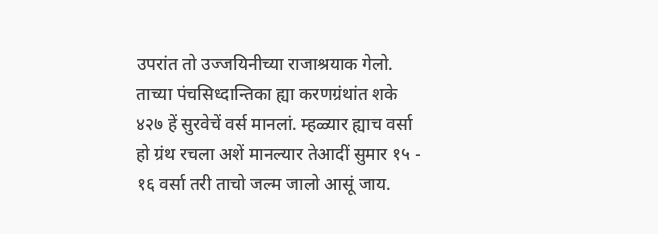उपरांत तो उज्जयिनीच्या राजाश्रयाक गेलो. ताच्या पंचसिध्दान्तिका ह्या करणग्रंथांत शके ४२७ हें सुरवेचें वर्स मानलां. म्हळ्यार ह्याच वर्सा हो ग्रंथ रचला अशें मानल्यार तेआदीं सुमार १५ - १६ वर्सा तरी ताचो जल्म जालो आसूं जाय.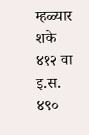म्हळ्यार शके ४१२ वा इ.स. ४९०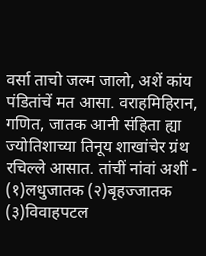वर्सा ताचो जल्म जालो, अशें कांय पंडितांचें मत आसा. वराहमिहिरान, गणित, जातक आनी संहिता ह्या ज्योतिशाच्या तिनूय शाखांचेर ग्रंथ रचिल्ले आसात. तांचीं नांवां अशीं - (१)लधुजातक (२)बृहज्जातक (३)विवाहपटल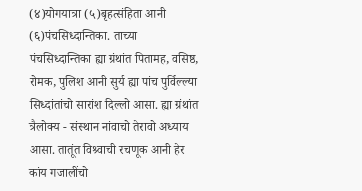(४)योगयात्रा (५)बृहत्संहिता आनी (६)पंचसिध्दान्तिका. ताच्या पंचसिध्दान्तिका ह्या ग्रंथांत पितामह, वसिष्ठ, रोमक, पुलिश आनी सुर्य ह्या पांच पुर्विल्ल्या सिध्दांतांचो सारांश दिल्लो आसा. ह्या ग्रंथांत त्रैलोक्य - संस्थान नांवाचो तेरावो अध्याय आसा. तातूंत विश्र्वाची रचणूक आनी हेर कांय गजालींचो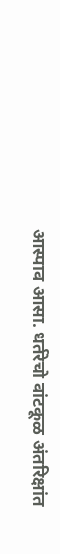आस्पाव आसा. धर्तरेचो वांटकूळ अंतरिक्षांत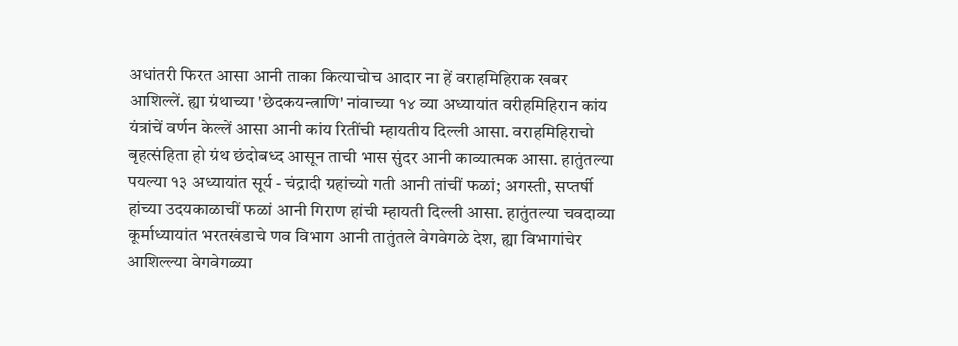अधांतरी फिरत आसा आनी ताका कित्याचोच आदार ना हें वराहमिहिराक खबर आशिल्लें. ह्या ग्रंथाच्या 'छेदकयन्त्राणि' नांवाच्या १४ व्या अध्यायांत वरीहमिहिरान कांय यंत्रांचें वर्णन केल्लें आसा आनी कांय रितींची म्हायतीय दिल्ली आसा. वराहमिहिराचो बृहत्संहिता हो ग्रंथ छंदोबध्द आसून ताची भास सुंदर आनी काव्यात्मक आसा. हातुंतल्या पयल्या १३ अध्यायांत सूर्य - चंद्रादी ग्रहांच्यो गती आनी तांचीं फळां; अगस्ती, सप्तर्षी हांच्या उदयकाळाचीं फळां आनी गिराण हांची म्हायती दिल्ली आसा. हातुंतल्या चवदाव्या कूर्माध्यायांत भरतखंडाचे णव विभाग आनी तातुंतले वेगवेगळे देश, ह्या विभागांचेर आशिल्ल्या वेगवेगळ्या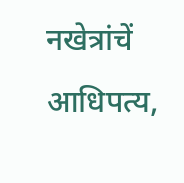नखेत्रांचें आधिपत्य,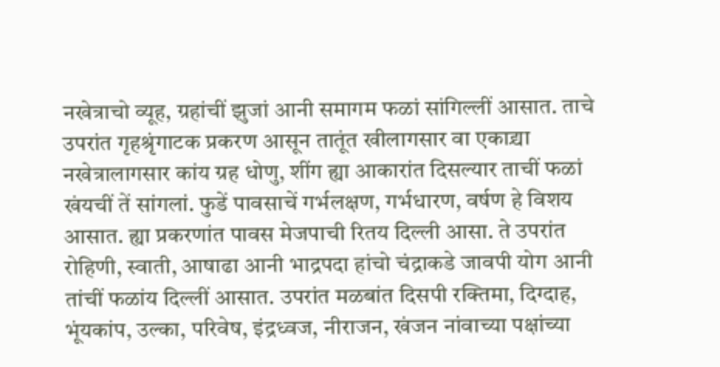नखेत्राचो व्यूह, ग्रहांचीं झुजां आनी समागम फळां सांगिल्लीं आसात. ताचे उपरांत गृहश्रृंगाटक प्रकरण आसून तातूंत खीलागसार वा एकाद्र्या नखेत्रालागसार कांय ग्रह धोणु, शींग ह्या आकारांत दिसल्यार ताचीं फळां खंयचीं तें सांगलां. फुडें पावसाचें गर्भलक्षण, गर्भधारण, वर्षण हे विशय आसात. ह्या प्रकरणांत पावस मेजपाची रितय दिल्ली आसा. ते उपरांत रोहिणी, स्वाती, आषाढा आनी भाद्रपदा हांचो चंद्राकडे जावपी योग आनी तांचीं फळांय दिल्लीं आसात. उपरांत मळबांत दिसपी रक्तिमा, दिग्दाह, भूंयकांप, उल्का, परिवेष, इंद्रध्वज, नीराजन, खंजन नांवाच्या पक्षांच्या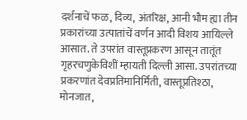दर्शनाचें फळ, दिव्य, अंतरिक्ष, आनी भौम ह्या तीन प्रकारांच्या उत्पातांचें वर्णन आदी विशय आयिल्ले आसात. ते उपरांत वास्तूप्रकरण आसून तातूंत गृहरचणुकेविशीं म्हायती दिल्ली आसा. उपरांतच्या प्रकरणांत देवप्रतिमानिर्मिती, वास्तूप्रतिश्ठा, मोनजात,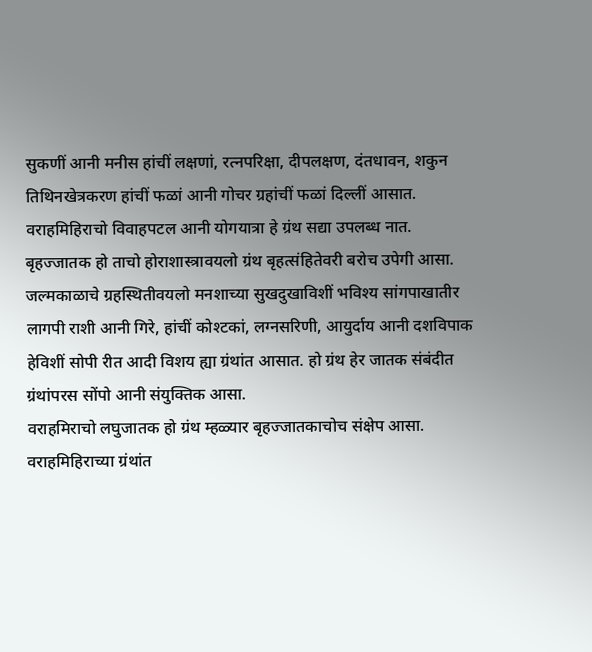सुकणीं आनी मनीस हांचीं लक्षणां, रत्नपरिक्षा, दीपलक्षण, दंतधावन, शकुन तिथिनखेत्रकरण हांचीं फळां आनी गोचर ग्रहांचीं फळां दिल्लीं आसात. वराहमिहिराचो विवाहपटल आनी योगयात्रा हे ग्रंथ सद्या उपलब्ध नात. बृहज्जातक हो ताचो होराशास्त्रावयलो ग्रंथ बृहत्संहितेवरी बरोच उपेगी आसा. जल्मकाळाचे ग्रहस्थितीवयलो मनशाच्या सुखदुखाविशीं भविश्य सांगपाखातीर लागपी राशी आनी गिरे, हांचीं कोश्टकां, लग्नसरिणी, आयुर्दाय आनी दशविपाक हेविशीं सोपी रीत आदी विशय ह्या ग्रंथांत आसात. हो ग्रंथ हेर जातक संबंदीत ग्रंथांपरस सोंपो आनी संयुक्तिक आसा.
वराहमिराचो लघुजातक हो ग्रंथ म्हळ्यार बृहज्जातकाचोच संक्षेप आसा. वराहमिहिराच्या ग्रंथांत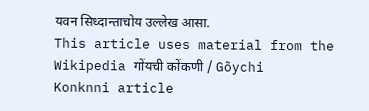यवन सिध्दान्ताचोय उल्लेख आसा.
This article uses material from the Wikipedia गोंयची कोंकणी / Gõychi Konknni article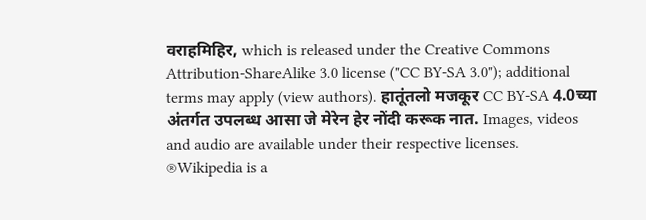वराहमिहिर, which is released under the Creative Commons Attribution-ShareAlike 3.0 license ("CC BY-SA 3.0"); additional terms may apply (view authors). हातूंतलो मजकूर CC BY-SA 4.0च्या अंतर्गत उपलब्ध आसा जे मेरेन हेर नोंदी करूक नात. Images, videos and audio are available under their respective licenses.
®Wikipedia is a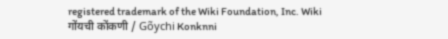registered trademark of the Wiki Foundation, Inc. Wiki गोंयची कोंकणी / Gõychi Konknni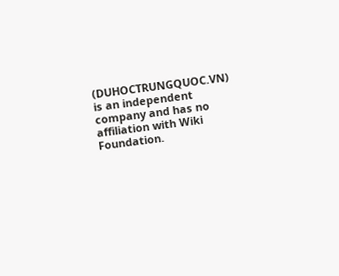(DUHOCTRUNGQUOC.VN) is an independent company and has no affiliation with Wiki Foundation.